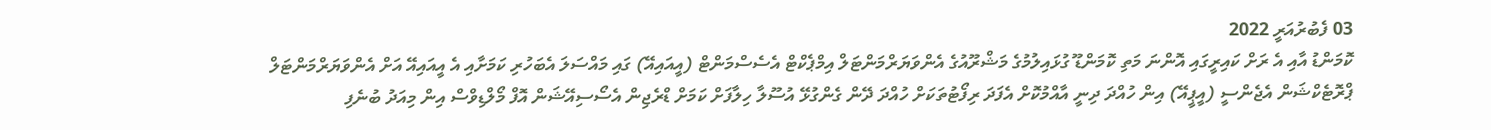03 ފެބުރުއަރީ 2022
ކޮމަންޑު އާއި އެ ރަށް ކައިރީގައި އޮންނަ މަތި ކޮމަންޑޫ ގުޅައިލުމުގެ މަޝްރޫއުގެ އެންވަޔަރްމަންޓަލް އިމްޕެކްޓް އެސެސްމަންޓް (އީއައިއޭ) ގައި މައްސަލަ އެބަހުރި ކަމަށާއި އެ އީއައިއޭ އަށް އެންވަޔަރްމަންޓަލް ޕްރޮޓެކްޝަން އެޖެންސީ (އީޕީއޭ) އިން ހުއްދަ ދިނީ އާއްމުކޮށް އެފަދަ ރިފޯޓުތަކަށް ހުއްދަ ދޭން ގެންގުޅޭ އުސޫލާ ހިލާފަށް ކަމަށް ޑްރެޖިން އެސޯސިއޭޝަން އޮފް މޯލްޑިވްސް އިން މިއަދު ބުނެފި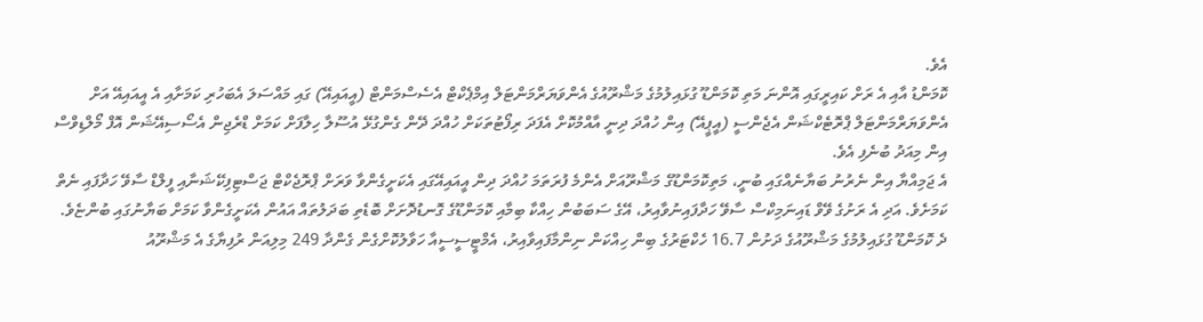އެވެ.
ކޮމަންޑު އާއި އެ ރަށް ކައިރީގައި އޮންނަ މަތި ކޮމަންޑޫ ގުޅައިލުމުގެ މަޝްރޫއުގެ އެންވަޔަރްމަންޓަލް އިމްޕެކްޓް އެސެސްމަންޓް (އީއައިއޭ) ގައި މައްސަލަ އެބަހުރި ކަމަށާއި އެ އީއައިއޭ އަށް އެންވަޔަރްމަންޓަލް ޕްރޮޓެކްޝަން އެޖެންސީ (އީޕީއޭ) އިން ހުއްދަ ދިނީ އާއްމުކޮށް އެފަދަ ރިފޯޓުތަކަށް ހުއްދަ ދޭން ގެންގުޅޭ އުސޫލާ ހިލާފަށް ކަމަށް ޑްރެޖިން އެސޯސިއޭޝަން އޮފް މޯލްޑިވްސް އިން މިއަދު ބުނެފި އެވެ.
އެ ޖަމިއްޔާ އިން ނެރުނު ބަޔާނެއްގައި ބުނީ، މަތިކޮމަންޑޫގެ މަޝްރޫއަށް އެންމެ ފުރަތަމަ ހުއްދަ ދިން އީއައިއޭގައި އެކަށީގެންވާ ވަރަށް ޕްރޮޖެކްޓް ޖަސްޓިފިކޭޝަނާއި ފީލްޑް ސާވޭ ހަދާފައި ނެތް ކަމަށެވެ. އަދި އެ ރަށުގެ ވޭވް ޑައިނަމިކްސް ސާވޭ ހަދާފައިނުވާއިރު، އޭގެ ސަބަބުން ހިއްކާ ބިމާއި ކޮމަންޑޫގެ ގޮނޑުދޮށަށް ބޮޑެތި ބަދަލުތައް އައުން އެކަށީގެންވާ ކަމަށް ބަޔާނުގައި ބުންޏެވެ.
ދެ ކޮމަންޑޫ ގުޅައިލުމުގެ މަޝްރޫއުގެ ދަށުން 16.7 ހެކްޓަރުގެ ބިން ހިއްކަން ނިންމާފައިވާއިރު، އެމްޓީސީސީއާ ހަވާލުކޮށްގެން ގެންދާ 249 މިލިއަން ރުފިޔާގެ އެ މަޝްރޫއު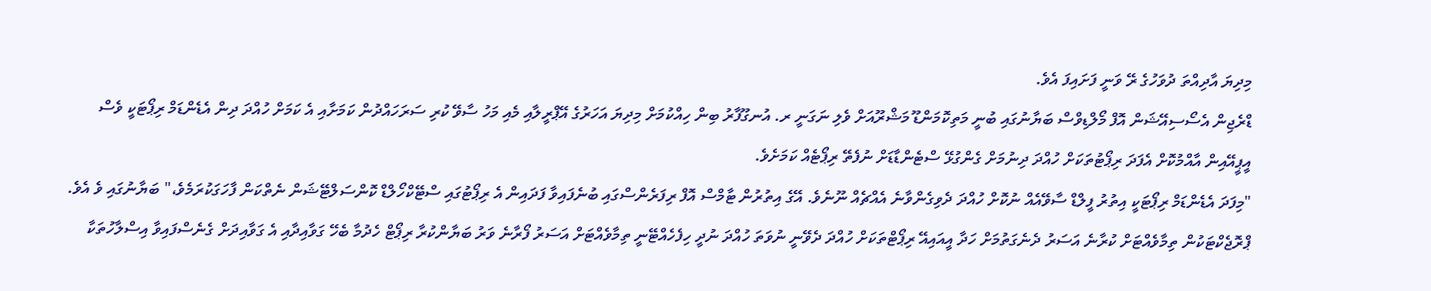މިދިޔަ އާދިއްތަ ދުވަހުގެ ރޭ ވަނީ ފަށައިފަ އެވެ.
ޑްރެޖިން އެސޯސިއޭޝަން އޮފް މޯލްޑިވްސް ބަޔާނުގައި ބުނީ މަތިކޮމަންޑޫ މަޝްރޫއަށް ވެލި ނަގަނީ ރ. އުނގޫފާރު ބިން ހިއްކުމަށް މިދިޔަ އަހަރުގެ އޭޕްރީލާއި މެއި މަހު ސާވޭ ކުރި ސަރަހައްދުން ކަމަށާއި އެ ކަމަށް ހުއްދަ ދިން އެޑެންޑަމް ރިޕޯޓަކީ ވެސް އީޕީއޭއިން އާއްމުކޮށް އެފަދަ ރިޕޯޓުތަކަށް ހުއްދަ ދިނުމަށް ގެންގުޅޭ ސްޓެންޑާޑަށް ނުފެތޭ ރިޕޯޓެއް ކަމަށެވެ.
"މިފަދަ އެޑެންޑަމް ރިޕޯޓަކީ އިތުރު ފީލްޑް ސާވޭއެއް ނުކޮށް ހުއްދަ ދެވިގެންވާނެ އެއްޗެއް ނޫނެވެ. އޭގެ އިތުރުން ޓާމްސް އޮފް ރިފަރެންސްގައި ބުނެފައިވާ ފަދައިން އެ ރިޕޯޓުގައި ސްޓޭކްހޯލްޑް ކޮންސަލްޓޭޝަން ނެތްކަން ފާހަގަކުރަމެވެ،" ބަޔާނުގައި ވެ އެވެ.
ޕްރޮޖެކްޓަކުން ތިމާވެއްޓަށް ކުރާނެ އަސަރު ދެނެގަތުމަށް ހަދާ އީއައިއޭ ރިޕޯޓްތަކަށް ހުއްދަ ދެވޭނީ ނުވަތަ ހުއްދަ ނުދީ ހިފެހެއްޓޭނީ ތިމާވެއްޓަށް އަސަރު ފޯރާނެ ވަރު ބަޔާންކުރާ ރިޕޯޓް ހެދުމާ ބެހޭ ގަވާއިދާއި އެ ގަވާއިދަށް ގެނެސްފައިވާ އިސްލާހުތަކާ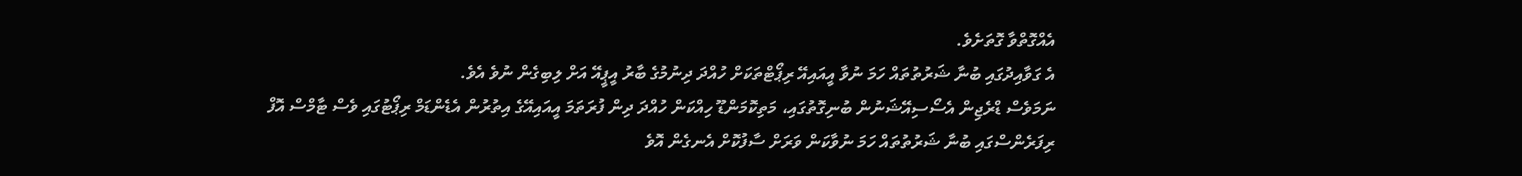އެއްގޮތްވާ ގޮތަށެވެ.
އެ ގަވާއިދުގައި ބުނާ ޝަރުތުތައް ހަމަ ނުވާ އީއައިއޭ ރިޕޯޓްތަކަށް ހުއްދަ ދިނުމުގެ ބާރު އީޕީއޭ އަށް ލިބިގެން ނުވެ އެވެ.
ނަމަވެސް ޑްރެޖިން އެސޯސިއޭޝަނުން ބުނިގޮތުގައި، މަތިކޮމަންޑޫ ހިއްކަން ހުއްދަ ދިން ފުރަތަމަ އީއައިއޭގެ އިތުރުން އެޑެންޑަމް ރިޕޯޓުގައި ވެސް ޓާމްސް އޮފް ރިފަރެންސްގައި ބުނާ ޝަރުތުތައް ހަމަ ނުވާކަން ވަރަށް ސާފުކޮށް އެނގެން އޮވެ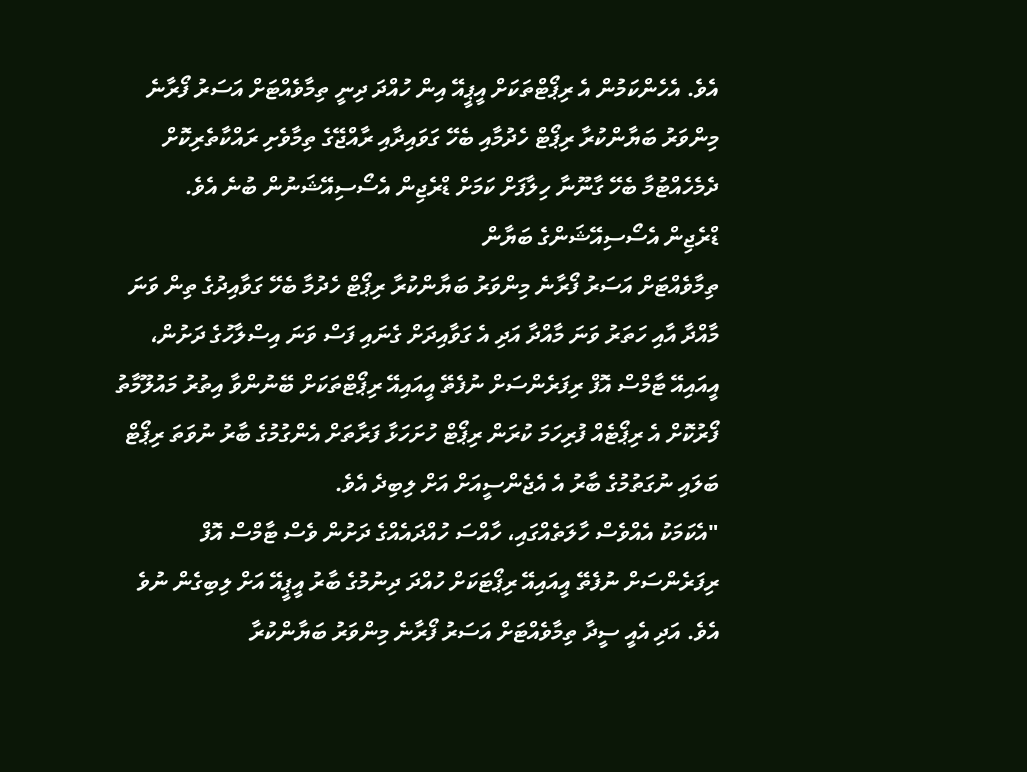އެވެ. އެހެންކަމުން އެ ރިޕޯޓްތަކަށް އީޕީއޭ އިން ހުއްދަ ދިނީ ތިމާވެއްޓަށް އަސަރު ފޯރާނެ މިންވަރު ބަޔާންކުރާ ރިޕޯޓް ހެދުމާއި ބެހޭ ގަވައިދާއި ރާއްޖޭގެ ތިމާވެށި ރައްކާތެރިކޮށް ދެމެހެއްޓުމާ ބެހޭ ގާނޫނާ ހިލާފަށް ކަމަށް ޑްރެޖިން އެސޯސިއޭޝަނުން ބުނެ އެވެ.
ޑްރެޖިން އެސޯސިއޭޝަންގެ ބަޔާން
ތިމާވެއްޓަށް އަސަރު ފޯރާނެ މިންވަރު ބަޔާންކުރާ ރިޕޯޓް ހެދުމާ ބެހޭ ގަވާއިދުގެ ތިން ވަނަ މާއްދާ އާއި ހަތަރު ވަނަ މާއްދާ އަދި އެ ގަވާއިދަށް ގެނައި ފަސް ވަނަ އިސްލާހުގެ ދަށުން، އީއައިއޭ ޓާމްސް އޮފް ރިފަރެންސަށް ނުފެތޭ އީއައިއޭ ރިޕޯޓްތަކަށް ބޭނުންވާ އިތުރު މައުލޫމާތު ފޯރުކޮށް އެ ރިޕޯޓެއް ފުރިހަމަ ކުރަން ރިޕޯޓް ހުށަހަޅާ ފަރާތަށް އެންގުމުގެ ބާރު ނުވަތަ ރިޕޯޓް ބަލައި ނުގަތުމުގެ ބާރު އެ އެޖެންސީއަށް އަށް ލިބިދެ އެވެ.
"އެކަމަކު އެއްވެސް ހާލަތެއްގައި، ހާއްސަ ހުއްދައެއްގެ ދަށުން ވެސް ޓާމްސް އޮފް ރިފަރެންސަށް ނުފެތޭ އީއައިއޭ ރިޕޯޓަކަށް ހުއްދަ ދިނުމުގެ ބާރު އީޕީއޭ އަށް ލިބިގެން ނުވެ އެވެ. އަދި އެއީ ސީދާ ތިމާވެއްޓަށް އަސަރު ފޯރާނެ މިންވަރު ބަޔާންކުރާ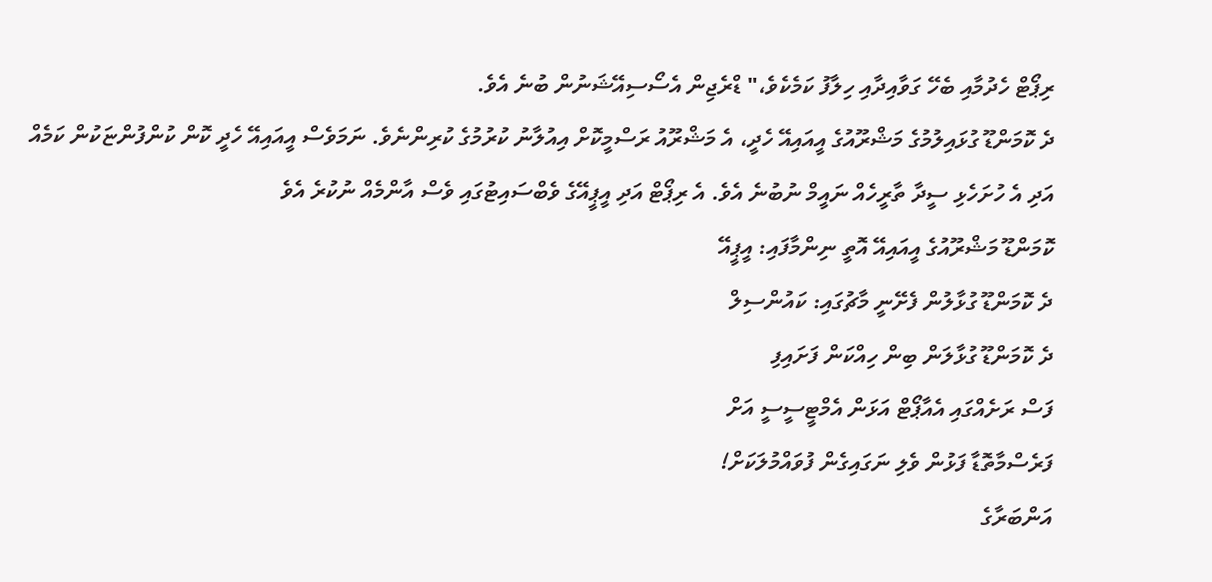ރިޕޯޓް ހެދުމާއި ބެހޭ ގަވާއިދާއި ހިލާފު ކަމެކެވެ،" ޑްރެޖިން އެސޯސިއޭޝަނުން ބުނެ އެވެ.
ދެ ކޮމަންޑޫ ގުޅައިލުމުގެ މަޝްރޫއުގެ އީއައިއޭ ހެދީ، އެ މަޝްރޫއު ރަސްމީކޮށް އިއުލާނު ކުރުމުގެ ކުރިންނެވެ. ނަމަވެސް އީއައިއޭ ހެދީ ކޮން ކުންފުންޏަކުން ކަމެއް އަދި އެ ހުށަހެޅި ސީދާ ތާރީހެއް ނައީމް ނުބުނެ އެވެ. އެ ރިޕޯޓް އަދި އީޕީއޭގެ ވެބްސައިޓުގައި ވެސް އާންމެއް ނުކުރެ އެވެ
ކޮމަންޑޫ މަޝްރޫއުގެ އީއައިއޭ އޮތީ ނިންމާފައި: އީޕީއޭ
ދެ ކޮމަންޑޫ ގުޅާލުން ފެށޭނީ މާޗުގައި: ކައުންސިލް
ދެ ކޮމަންޑޫ ގުޅާލަން ބިން ހިއްކަން ފަށައިފި
ފަސް ރަށެއްގައި އެއާޕޯޓް އަޅަން އެމްޓީސީސީ އަށް
ފަރެސްމާތޮޑާ ފަޅުން ވެލި ނަގައިގެން ފުވައްމުލަކަށް!
އަންބަރާގެ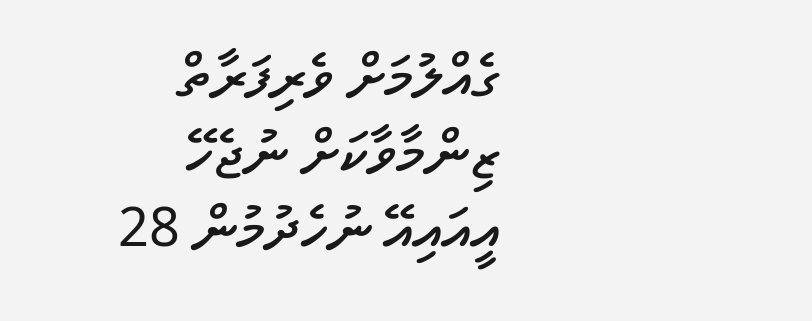ގެއްލުމަށް ވެރިފަރާތް ޒިންމާވާކަށް ނުޖެހޭ
އީއައިއޭ ނުހެދުމުން 28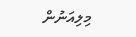މިލިއަނުން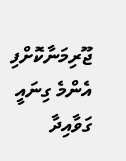ޖޫރިމަނާކޮށްފި
އެންމެ ގިނައީ ގަވާއިދާ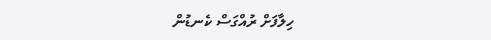ހިލާފަށް ރުއްގަސް ކެނޑުން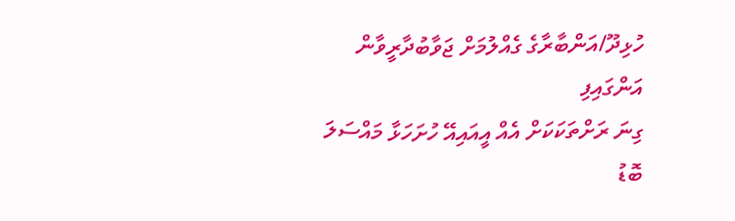ހުޅިދޫ/އަންބާރާގެ ގެއްލުމަށް ޖަވާބުދާރީވާން އަންގައިފި
ގިނަ ރަށްތަކަކަށް އެއް އީއައިއޭ ހުށަހަޅާ މައްސަލަ ބޮޑު